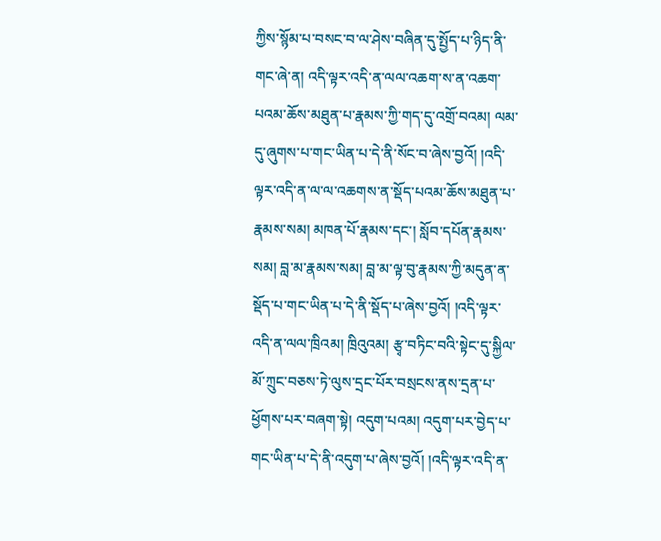ཀྱིས་སྙོམ་པ་བསང་བ་ལ་ཤེས་བཞིན་དུ་སྤྱོད་པ་ཉིད་ནི་གང་ཞེ་ན། འདི་ལྟར་འདི་ན་ལལ་འཆག་ས་ན་འཆག་པའམ་ཆོས་མཐུན་པ་རྣམས་ཀྱི་གད་དུ་འགྲོ་བའམ། ལམ་དུ་ཞུགས་པ་གང་ཡིན་པ་དེ་ནི་སོང་བ་ཞེས་བྱའོ། །འདི་ལྟར་འདི་ན་ལ་ལ་འཆགས་ན་སྡོད་པའམ་ཆོས་མཐུན་པ་རྣམས་སམ། མཁན་པོ་རྣམས་དང་། སློབ་དཔོན་རྣམས་སམ། བླ་མ་རྣམས་སམ། བླ་མ་ལྟ་བུ་རྣམས་ཀྱི་མདུན་ན་སྡོད་པ་གང་ཡིན་པ་དེ་ནི་སྡོད་པ་ཞེས་བྱའོ། །འདི་ལྟར་འདི་ན་ལལ་ཁྲིའམ། ཁྲིའུའམ། རྩྭ་བཏིང་བའི་སྟེང་དུ་སྐྱིལ་མོ་ཀྲུང་བཅས་ཏེ་ལུས་དྲང་པོར་བསྲངས་ནས་དྲན་པ་ཕྱོགས་པར་བཞག་སྟེ། འདུག་པའམ། འདུག་པར་བྱེད་པ་གང་ཡིན་པ་དེ་ནི་འདུག་པ་ཞེས་བྱའོ། །འདི་ལྟར་འདི་ན་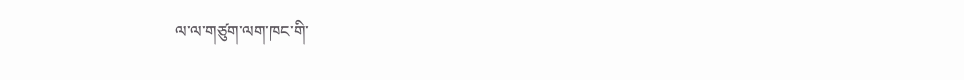ལ་ལ་གཙུག་ལག་ཁང་གི་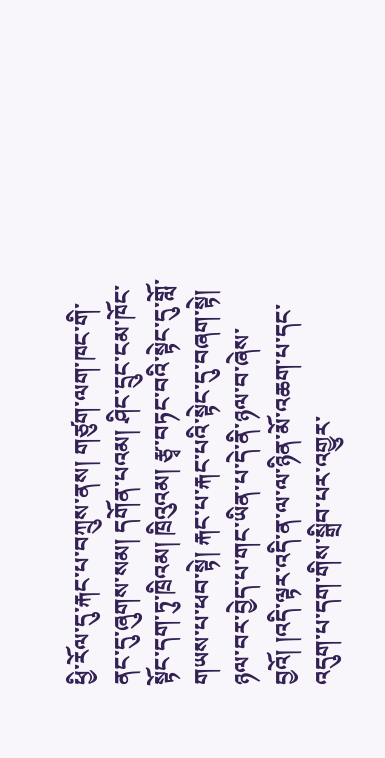ཕྱི་རོལ་དུ་རྐང་པ་བཀྲུས་ནས། གཙུག་ལག་ཁང་གི་ནང་དུ་ཞུགས་སམ། དགོན་པའམ། ཤིང་དྲུང་ངམ་ཁོང་སྟོང་དག་ཏུ་ཁྲིའམ། ཁྲིའུའམ། རྩྭ་བཏང་བའི་སྟེང་དུ་གློ་གཡས་པ་ཕབ་སྟེ། རྐང་པ་རྐང་པའི་སྟེང་དུ་བཞག་སྟེ། ཉལ་བར་བྱེད་པ་གང་ཡིན་པ་དེ་ནི་ཉལ་བ་ཞེས་བྱའོ། །འདི་ལྟར་འདི་ན་ལ་ལ་ཉིན་མོ་འཆག་པ་དང་འདུག་པ་དག་གིས་སྒྲིབ་པར་འགྱུར་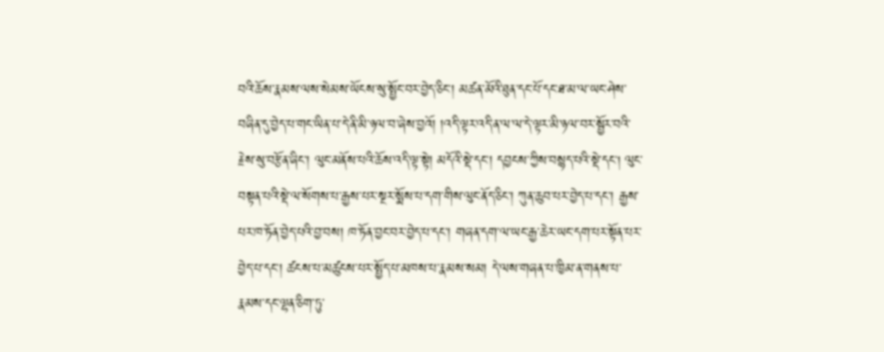བའི་ཆོས་རྣམས་ལས་སེམས་ཡོངས་སུ་སྤྱོང་བར་བྱེད་ཅིང་། མཚན་མོའི་ཐུན་དང་པོ་དང་ཐ་མ་ལ་ཡང་ཤེས་བཞིན་དུ་བྱེད་པ་གང་ཡིན་པ་དེ་ནི་མི་ཉལ་བ་ཞེས་བྱའོ། །འདི་ལྟར་འདི་ན་ལ་ལ་དེ་ལྟར་མི་ཉལ་བར་སྦྱོར་བའི་རྗེས་སུ་བརྩོན་ཞིང་། ལུང་མནོས་པའི་ཆོས་འདི་ལྟ་སྟེ། མདོའི་སྡེ་དང་། དབྱངས་ཀྱིས་བསྙད་པའི་སྡེ་དང། ལུང་བསྟན་པའི་སྡེ་ལ་སོགས་པ་རྒྱས་པར་སྔར་སྨོས་པ་དག་གིས་ལུང་ནོད་ཅིང་། ཀུན་ཆུབ་པར་བྱེད་པ་དང་། རྒྱས་པར་ཁ་ཏོན་བྱེད་པའི་བྱ་བས། ཁ་ཏོན་བྱང་བར་བྱེད་པ་དང་། གཞན་དག་ལ་ཡང་རྒྱ་ཆེར་ཡང་དག་པར་སྟོན་པར་བྱེད་པ་དང་། ཚངས་པ་མཚུངས་པར་སྤྱོད་པ་མཁས་པ་རྣམས་སམ། དེ་ལས་གཞན་པ་ཁྱིམ་ན་གནས་པ་རྣམས་དང་ལྷན་ཅིག་ཏུ་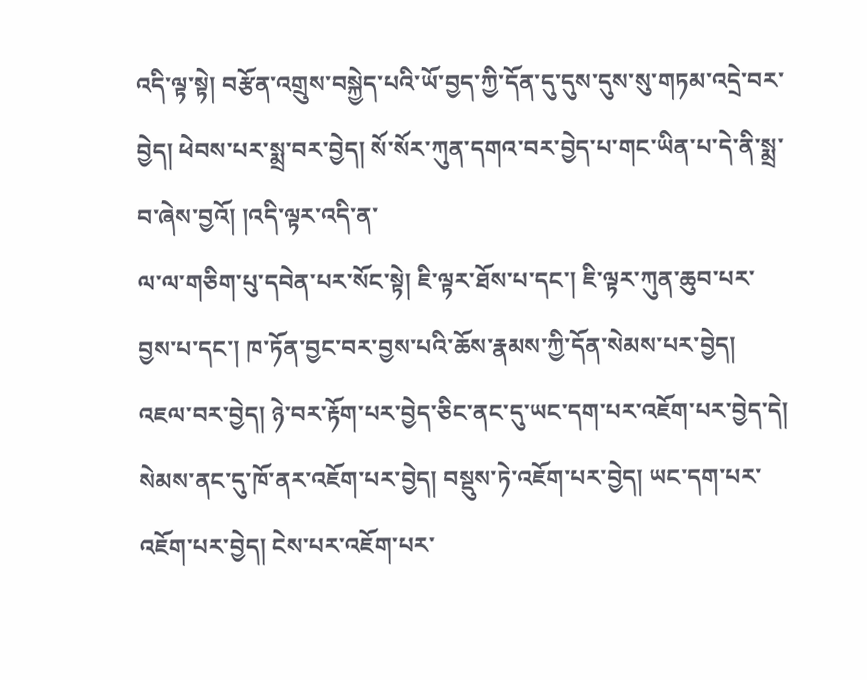འདི་ལྟ་སྟེ། བརྩོན་འགྲུས་བསྐྱེད་པའི་ཡོ་བྱད་ཀྱི་དོན་དུ་དུས་དུས་སུ་གཏམ་འདྲེ་བར་བྱེད། ཕེབས་པར་སྨྲ་བར་བྱེད། སོ་སོར་ཀུན་དགའ་བར་བྱེད་པ་གང་ཡིན་པ་དེ་ནི་སྨྲ་བ་ཞེས་བྱའོ། །འདི་ལྟར་འདི་ན་
ལ་ལ་གཅིག་པུ་དབེན་པར་སོང་སྟེ། ཇི་ལྟར་ཐོས་པ་དང་། ཇི་ལྟར་ཀུན་ཆུབ་པར་བྱས་པ་དང་། ཁ་ཏོན་བྱང་བར་བྱས་པའི་ཆོས་རྣམས་ཀྱི་དོན་སེམས་པར་བྱེད། འཇལ་བར་བྱེད། ཉེ་བར་རྟོག་པར་བྱེད་ཅིང་ནང་དུ་ཡང་དག་པར་འཇོག་པར་བྱེད་དེ། སེམས་ནང་དུ་ཁོ་ནར་འཇོག་པར་བྱེད། བསྡུས་ཏེ་འཇོག་པར་བྱེད། ཡང་དག་པར་འཇོག་པར་བྱེད། ངེས་པར་འཇོག་པར་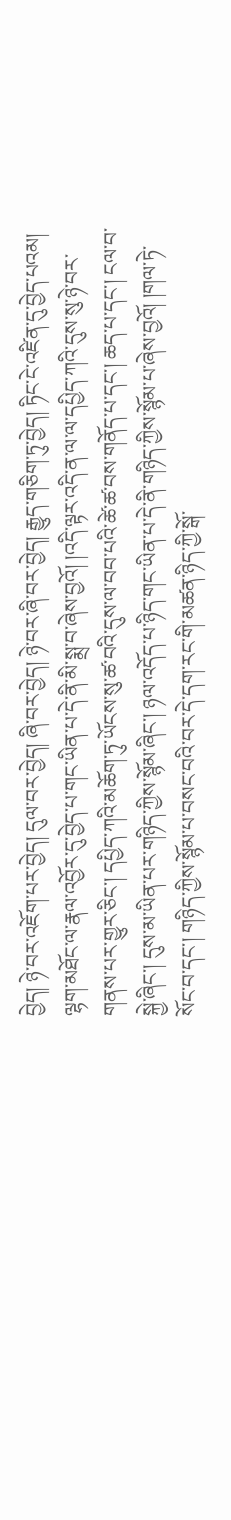བྱེད། ཉེ་བར་འཇོག་པར་བྱེད། དུལ་བར་བྱེད། ཞི་བར་བྱེད། ཉེ་བར་ཞི་བར་བྱེད། རྒྱུད་གཅིག་ཏུ་བྱེད། ཏིང་ངེ་འཛིན་དུ་བྱེད་པའམ། ལྷག་མཐོང་ལ་རྣལ་འབྱོར་དུ་བྱེད་པ་གང་ཡིན་པ་དེ་ནི་མི་སྨྲ་བ་ཞེས་བྱའོ། །འདི་ལྟར་འདི་ན་ལ་ལ་དཔྱིད་ཀའི་དུས་སུ་ཉེ་བར་གནས་པར་གྱུར་ཅིང་། དཔྱིད་ཀའི་མཆོག་ཏུ་ཡོངས་སུ་ཚ་བའི་དུས་ལ་བབ་པའི་ཚེ་ཚ་བས་གནོད་པ་དང་། ཆད་པ་དང་། ངལ་བ་སྐྱེ་ཞིང་། དུས་མ་ཡིན་པར་གཉིད་ཀྱིས་སྙོམ་ཞིང་། ཉལ་འདོད་པ་ཉིད་གང་ཡིན་པ་དེ་ནི་གཉིད་ཀྱིས་སྙོམ་པ་ཞེས་བྱའོ། །གལ་ཏེ་སོང་བ་དང་། གཉིད་ཀྱིས་སྙོམ་པ་བསང་བའི་བར་དེ་དག་རང་གི་མཚན་ཉིད་ཀྱི་སྒོ་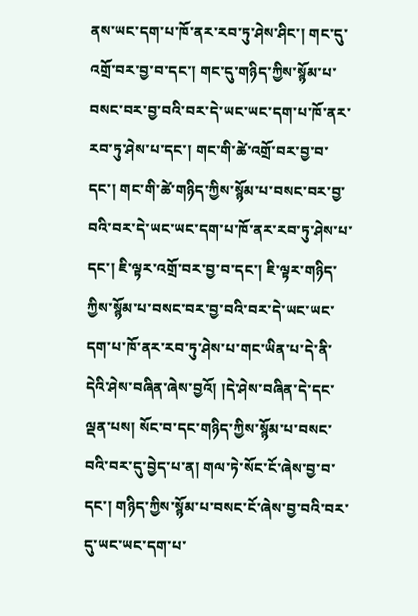ནས་ཡང་དག་པ་ཁོ་ནར་རབ་ཏུ་ཤེས་ཤིང་། གང་དུ་འགྲོ་བར་བྱ་བ་དང་། གང་དུ་གཉིད་ཀྱིས་སྙོམ་པ་བསང་བར་བྱ་བའི་བར་དེ་ཡང་ཡང་དག་པ་ཁོ་ནར་རབ་ཏུ་ཤེས་པ་དང་། གང་གི་ཚེ་འགྲོ་བར་བྱ་བ་དང་། གང་གི་ཚེ་གཉིད་ཀྱིས་སྙོམ་པ་བསང་བར་བྱ་བའི་བར་དེ་ཡང་ཡང་དག་པ་ཁོ་ནར་རབ་ཏུ་ཤེས་པ་དང་། ཇི་ལྟར་འགྲོ་བར་བྱ་བ་དང་། ཇི་ལྟར་གཉིད་ཀྱིས་སྙོམ་པ་བསང་བར་བྱ་བའི་བར་དེ་ཡང་ཡང་དག་པ་ཁོ་ནར་རབ་ཏུ་ཤེས་པ་གང་ཡིན་པ་དེ་ནི་དེའི་ཤེས་བཞིན་ཞེས་བྱའོ། །དེ་ཤེས་བཞིན་དེ་དང་ལྡན་པས། སོང་བ་དང་གཉིད་ཀྱིས་སྙོམ་པ་བསང་བའི་བར་དུ་བྱེད་པ་ན། གལ་ཏེ་སོང་ངོ་ཞེས་བྱ་བ་དང་། གཉིད་ཀྱིས་སྙོམ་པ་བསང་ངོ་ཞེས་བྱ་བའི་བར་དུ་ཡང་ཡང་དག་པ་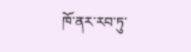ཁོ་ནར་རབ་ཏུ་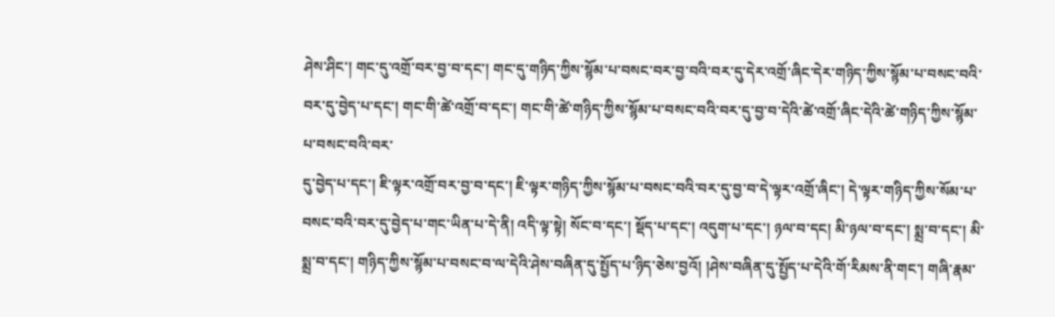ཤེས་ཤིང་། གང་དུ་འགྲོ་བར་བྱ་བ་དང་། གང་དུ་གཉིད་ཀྱིས་སྙོམ་པ་བསང་བར་བྱ་བའི་བར་དུ་དེར་འགྲོ་ཞིང་དེར་གཉིད་ཀྱིས་སྙོམ་པ་བསང་བའི་བར་དུ་བྱེད་པ་དང་། གང་གི་ཚེ་འགྲོ་བ་དང་། གང་གི་ཚེ་གཉིད་ཀྱིས་སྙོམ་པ་བསང་བའི་བར་དུ་བྱ་བ་དེའི་ཚེ་འགྲོ་ཞིང་དེའི་ཚེ་གཉིད་ཀྱིས་སྙོམ་པ་བསང་བའི་བར་
དུ་བྱེད་པ་དང་། ཇི་ལྟར་འགྲོ་བར་བྱ་བ་དང་། ཇི་ལྟར་གཉིད་ཀྱིས་སྙོམ་པ་བསང་བའི་བར་དུ་བྱ་བ་དེ་ལྟར་འགྲོ་ཞིང་། དེ་ལྟར་གཉིད་ཀྱིས་སོམ་པ་བསང་བའི་བར་དུ་བྱེད་པ་གང་ཡིན་པ་དེ་ནི། འདི་ལྟ་སྟེ། སོང་བ་དང་། སྡོད་པ་དང་། འདུག་པ་དང་། ཉལ་བ་དང། མི་ཉལ་བ་དང་། སྨྲ་བ་དང་། མི་སྨྲ་བ་དང་། གཉིད་ཀྱིས་སྙོམ་པ་བསང་བ་ལ་དེའི་ཤེས་བཞིན་དུ་སྤྱོད་པ་ཉིད་ཅེས་བྱའོ། །ཤེས་བཞིན་དུ་སྤྱོད་པ་དེའི་གོ་རིམས་ནི་གང་། གཞི་རྣམ་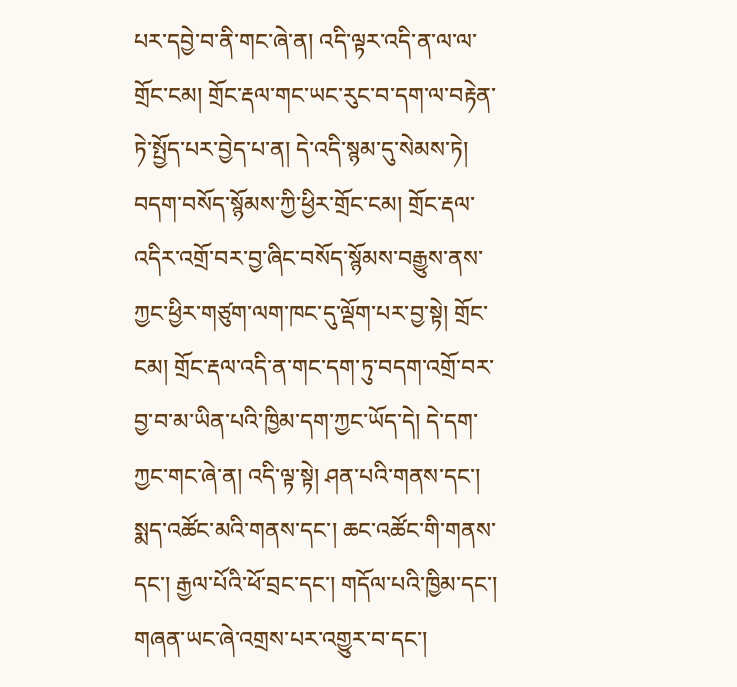པར་དབྱེ་བ་ནི་གང་ཞེ་ན། འདི་ལྟར་འདི་ན་ལ་ལ་གྲོང་ངམ། གྲོང་རྡལ་གང་ཡང་རུང་བ་དག་ལ་བརྟེན་ཏེ་སྤྱོད་པར་བྱེད་པ་ན། དེ་འདི་སྙམ་དུ་སེམས་ཏེ། བདག་བསོད་སྙོམས་ཀྱི་ཕྱིར་གྲོང་ངམ། གྲོང་རྡལ་འདིར་འགྲོ་བར་བྱ་ཞིང་བསོད་སྙོམས་བརྒྱུས་ནས་ཀྱང་ཕྱིར་གཙུག་ལག་ཁང་དུ་ལྡོག་པར་བྱ་སྟེ། གྲོང་ངམ། གྲོང་རྡལ་འདི་ན་གང་དག་ཏུ་བདག་འགྲོ་བར་བྱ་བ་མ་ཡིན་པའི་ཁྱིམ་དག་ཀྱང་ཡོད་དེ། དེ་དག་ཀྱང་གང་ཞེ་ན། འདི་ལྟ་སྟེ། ཤན་པའི་གནས་དང་། སྨད་འཚོང་མའི་གནས་དང་། ཆང་འཚོང་གི་གནས་དང་། རྒྱལ་པོའི་ཕོ་བྲང་དང་། གདོལ་པའི་ཁྱིམ་དང་། གཞན་ཡང་ཞེ་འགྲས་པར་འགྱུར་བ་དང་།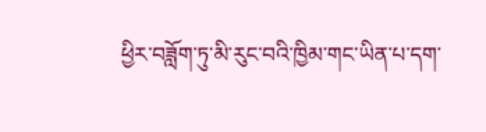ཕྱིར་བཟློག་ཏུ་མི་རུང་བའི་ཁྱིམ་གང་ཡིན་པ་དག་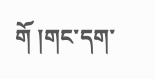གོ །གང་དག་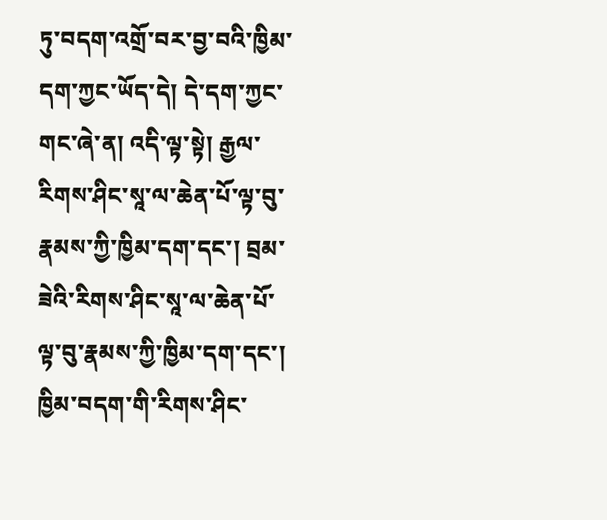ཏུ་བདག་འགྲོ་བར་བྱ་བའི་ཁྱིམ་དག་ཀྱང་ཡོད་དེ། དེ་དག་ཀྱང་གང་ཞེ་ན། འདི་ལྟ་སྟེ། རྒྱལ་རིགས་ཤིང་སཱ་ལ་ཆེན་པོ་ལྟ་བུ་རྣམས་ཀྱི་ཁྱིམ་དག་དང་། བྲམ་ཟེའི་རིགས་ཤིང་སཱ་ལ་ཆེན་པོ་ལྟ་བུ་རྣམས་ཀྱི་ཁྱིམ་དག་དང་། ཁྱིམ་བདག་གི་རིགས་ཤིང་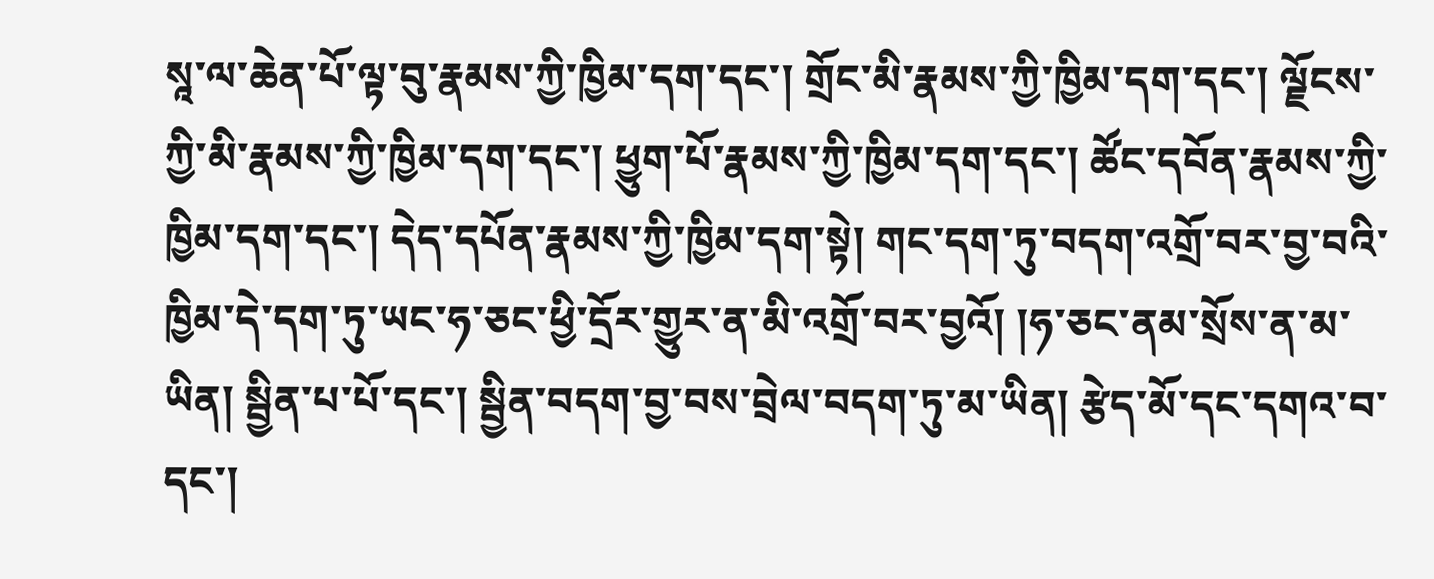སཱ་ལ་ཆེན་པོ་ལྟ་བུ་རྣམས་ཀྱི་ཁྱིམ་དག་དང་། གྲོང་མི་རྣམས་ཀྱི་ཁྱིམ་དག་དང་། ལྗོངས་ཀྱི་མི་རྣམས་ཀྱི་ཁྱིམ་དག་དང་། ཕྱུག་པོ་རྣམས་ཀྱི་ཁྱིམ་དག་དང་། ཚོང་དབོན་རྣམས་ཀྱི་ཁྱིམ་དག་དང་། དེད་དཔོན་རྣམས་ཀྱི་ཁྱིམ་དག་སྟེ། གང་དག་ཏུ་བདག་འགྲོ་བར་བྱ་བའི་ཁྱིམ་དེ་དག་ཏུ་ཡང་ཧ་ཅང་ཕྱི་དྲོར་གྱུར་ན་མི་འགྲོ་བར་བྱའོ། །ཧ་ཅང་ནམ་སྲོས་ན་མ་ཡིན། སྦྱིན་པ་པོ་དང་། སྦྱིན་བདག་བྱ་བས་བྲེལ་བདག་ཏུ་མ་ཡིན། རྩེད་མོ་དང་དགའ་བ་དང་།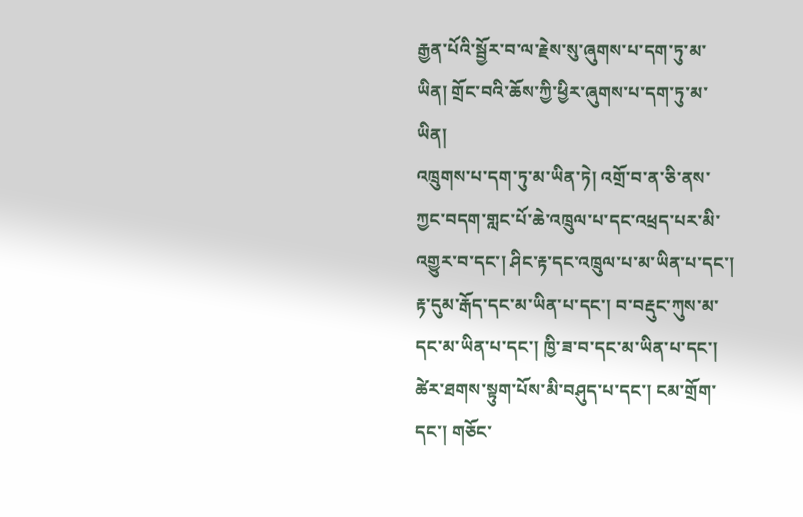རྒྱན་པོའི་སྦྱོར་བ་ལ་རྗེས་སུ་ཞུགས་པ་དག་ཏུ་མ་ཡིན། གྲོང་བའི་ཆོས་ཀྱི་ཕྱིར་ཞུགས་པ་དག་ཏུ་མ་ཡིན།
འཁྲུགས་པ་དག་ཏུ་མ་ཡིན་ཏེ། འགྲོ་བ་ན་ཅི་ནས་ཀྱང་བདག་གླང་པོ་ཆེ་འཁྲུལ་པ་དང་འཕྲད་པར་མི་འགྱུར་བ་དང་། ཤིང་རྟ་དང་འཁྲུལ་པ་མ་ཡིན་པ་དང་། རྟ་དུམ་རྒོད་དང་མ་ཡིན་པ་དང་། བ་བརྡུང་ཀུས་མ་དང་མ་ཡིན་པ་དང་། ཁྱི་ཟ་བ་དང་མ་ཡིན་པ་དང་། ཚེར་ཐགས་སྟུག་པོས་མི་བཤུད་པ་དང་། ངམ་གྲོག་དང་། གཅོང་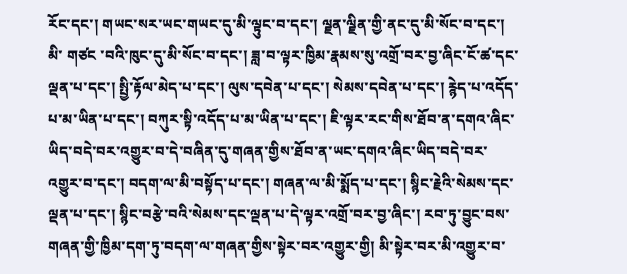རོང་དང་། གཡང་སར་ཡང་གཡང་དུ་མི་ལྟུང་བ་དང་། ལྗན་ལྗིན་གྱི་ནང་དུ་མི་སོང་བ་དང་། མི་ གཙང ་བའི་ཁུང་དུ་མི་སོང་བ་དང་། ཟླ་བ་ལྟར་ཁྱིམ་རྣམས་སུ་འགྲོ་བར་བྱ་ཞིང་ངོ་ཚ་དང་ལྡན་པ་དང་། སྤྱི་རྟོལ་མེད་པ་དང་། ལུས་དབེན་པ་དང་། སེམས་དབེན་པ་དང་། རྙེད་པ་འདོད་པ་མ་ཡིན་པ་དང་། བཀུར་སྟི་འདོད་པ་མ་ཡིན་པ་དང་། ཇི་ལྟར་རང་གིས་ཐོབ་ན་དགའ་ཞིང་ཡིད་བདེ་བར་འགྱུར་བ་དེ་བཞིན་དུ་གཞན་གྱིས་ཐོབ་ན་ཡང་དགའ་ཞིང་ཡིད་བདེ་བར་འགྱུར་བ་དང་། བདག་ལ་མི་བསྟོད་པ་དང་། གཞན་ལ་མི་སྨོད་པ་དང་། སྙིང་རྗེའི་སེམས་དང་ལྡན་པ་དང་། སྙིང་བརྩེ་བའི་སེམས་དང་ལྡན་པ་དེ་ལྟར་འགྲོ་བར་བྱ་ཞིང་། རབ་ཏུ་བྱུང་བས་གཞན་གྱི་ཁྱིམ་དག་ཏུ་བདག་ལ་གཞན་གྱིས་སྟེར་བར་འགྱུར་གྱི། མི་སྟེར་བར་མི་འགྱུར་བ་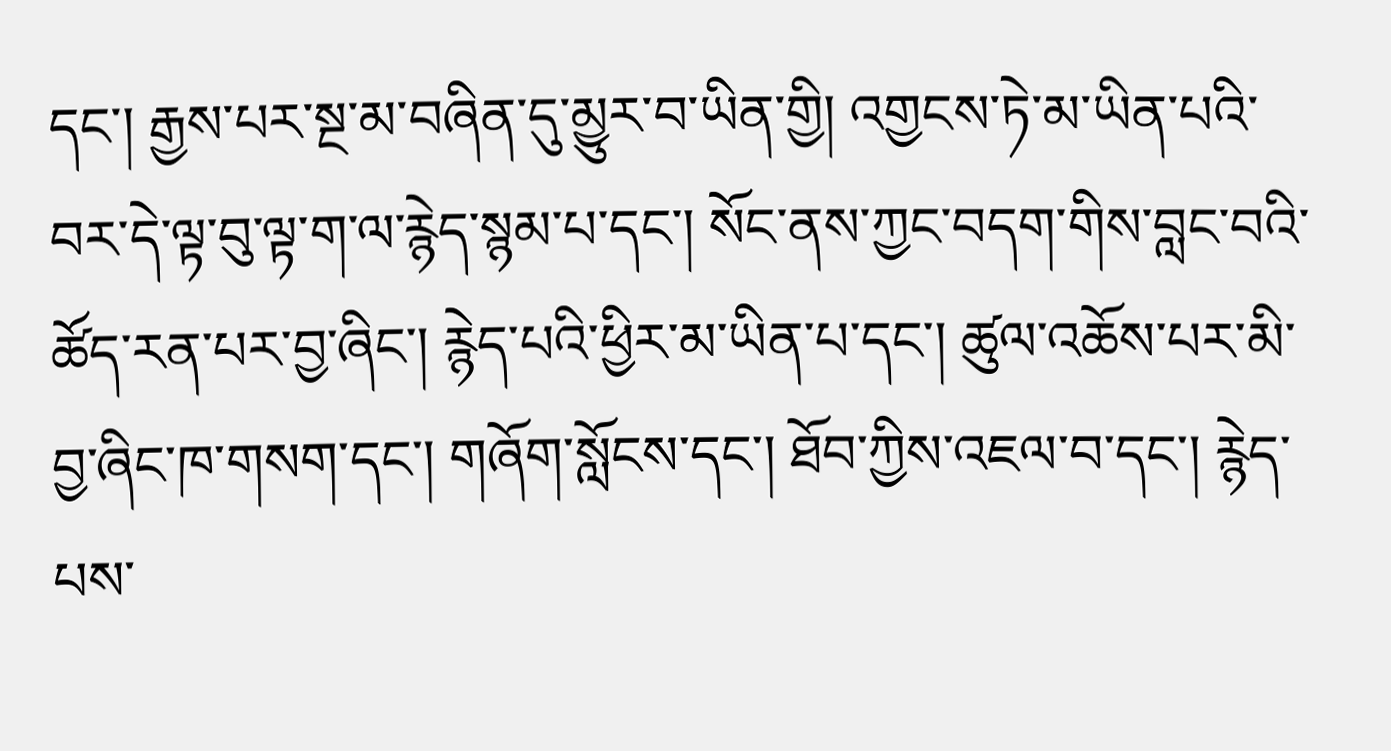དང་། རྒྱས་པར་སྔ་མ་བཞིན་དུ་མྱུར་བ་ཡིན་གྱི། འགྱངས་ཏེ་མ་ཡིན་པའི་བར་དེ་ལྟ་བུ་ལྟ་ག་ལ་རྙེད་སྙམ་པ་དང་། སོང་ནས་ཀྱང་བདག་གིས་བླང་བའི་ཚོད་རན་པར་བྱ་ཞིང་། རྙེད་པའི་ཕྱིར་མ་ཡིན་པ་དང་། ཚུལ་འཆོས་པར་མི་བྱ་ཞིང་ཁ་གསག་དང་། གཞོག་སློངས་དང་། ཐོབ་ཀྱིས་འཇལ་བ་དང་། རྙེད་པས་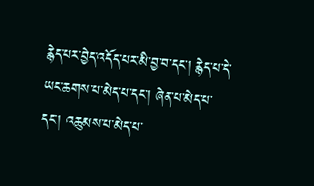རྙེད་པར་བྱེད་འདོད་པར་མི་བྱ་བ་དང་། རྙེད་པ་དེ་ཡང་ཆགས་པ་མེད་པ་དང་། ཞེན་པ་མེད་པ་དང་། འཆུམས་པ་མེད་པ་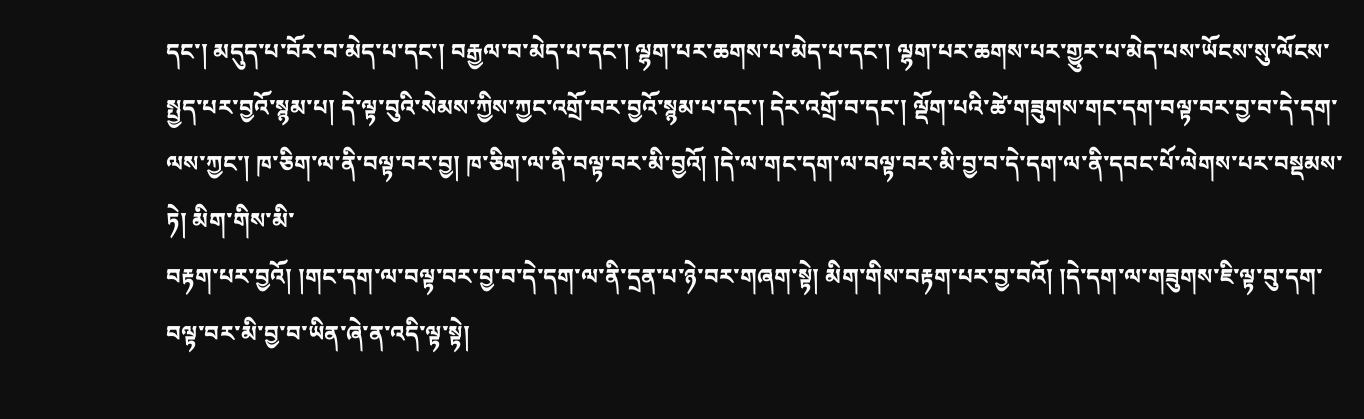དང་། མདུད་པ་བོར་བ་མེད་པ་དང་། བརྒྱལ་བ་མེད་པ་དང་། ལྷག་པར་ཆགས་པ་མེད་པ་དང་། ལྷག་པར་ཆགས་པར་གྱུར་པ་མེད་པས་ཡོངས་སུ་ལོངས་སྤྱད་པར་བྱའོ་སྙམ་པ། དེ་ལྟ་བུའི་སེམས་ཀྱིས་ཀྱང་འགྲོ་བར་བྱའོ་སྙམ་པ་དང་། དེར་འགྲོ་བ་དང་། ལྡོག་པའི་ཚེ་གཟུགས་གང་དག་བལྟ་བར་བྱ་བ་དེ་དག་ལས་ཀྱང་། ཁ་ཅིག་ལ་ནི་བལྟ་བར་བྱ། ཁ་ཅིག་ལ་ནི་བལྟ་བར་མི་བྱའོ། །དེ་ལ་གང་དག་ལ་བལྟ་བར་མི་བྱ་བ་དེ་དག་ལ་ནི་དབང་པོ་ལེགས་པར་བསྡམས་ཏེ། མིག་གིས་མི་
བརྟག་པར་བྱའོ། །གང་དག་ལ་བལྟ་བར་བྱ་བ་དེ་དག་ལ་ནི་དྲན་པ་ཉེ་བར་གཞག་སྟེ། མིག་གིས་བརྟག་པར་བྱ་བའོ། །དེ་དག་ལ་གཟུགས་ཇི་ལྟ་བུ་དག་བལྟ་བར་མི་བྱ་བ་ཡིན་ཞེ་ན་འདི་ལྟ་སྟེ།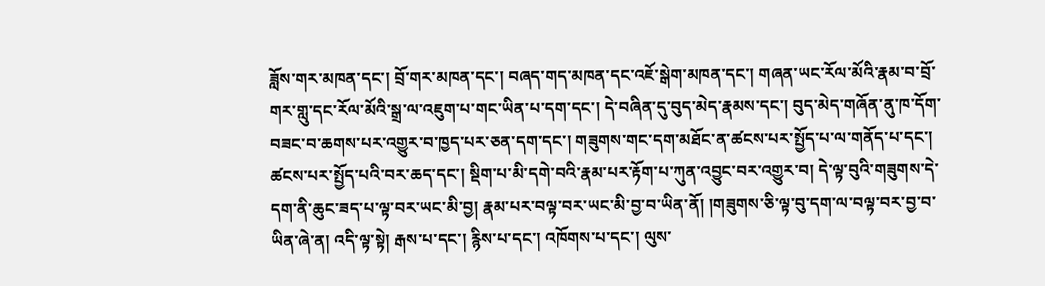ཟློས་གར་མཁན་དང་། བྲོ་གར་མཁན་དང་། བཞད་གད་མཁན་དང་འཇོ་སྒེག་མཁན་དང་། གཞན་ཡང་རོལ་མོའི་རྣམ་བ་བྲོ་གར་གླུ་དང་རོལ་མོའི་སྒྲ་ལ་འཇུག་པ་གང་ཡིན་པ་དག་དང་། དེ་བཞིན་དུ་བུད་མེད་རྣམས་དང་། བུད་མེད་གཞོན་ནུ་ཁ་དོག་བཟང་བ་ཆགས་པར་འགྱུར་བ་ཁྱད་པར་ཅན་དག་དང་། གཟུགས་གང་དག་མཐོང་ན་ཚངས་པར་སྤྱོད་པ་ལ་གནོད་པ་དང་། ཚངས་པར་སྤྱོད་པའི་བར་ཆད་དང་། སྡིག་པ་མི་དགེ་བའི་རྣམ་པར་རྟོག་པ་ཀུན་འབྱུང་བར་འགྱུར་བ། དེ་ལྟ་བུའི་གཟུགས་དེ་དག་ནི་ཆུང་ཟད་པ་ལྟ་བར་ཡང་མི་བྱ། རྣམ་པར་བལྟ་བར་ཡང་མི་བྱ་བ་ཡིན་ནོ། །གཟུགས་ཅི་ལྟ་བུ་དག་ལ་བལྟ་བར་བྱ་བ་ཡིན་ཞེ་ན། འདི་ལྟ་སྟེ། རྒས་པ་དང་། རྙིས་པ་དང་། འཁོགས་པ་དང་། ལུས་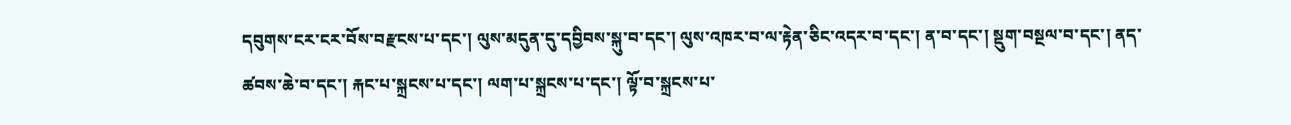དབུགས་ངར་ངར་བོས་བརྫངས་པ་དང་། ལུས་མདུན་དུ་དབྱིབས་སྐུ་བ་དང་། ལུས་འཁར་བ་ལ་རྟེན་ཅིང་འདར་བ་དང་། ན་བ་དང་། སྡུག་བསྔལ་བ་དང་། ནད་ཚབས་ཆེ་བ་དང་། རྐང་པ་སྐྲངས་པ་དང་། ལག་པ་སྐྲངས་པ་དང་། ལྟོ་བ་སྐྲངས་པ་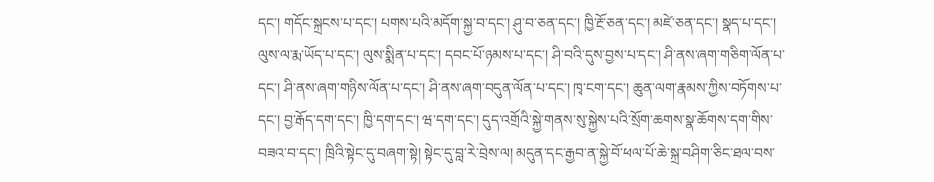དང་། གདོང་སྐྲངས་པ་དང་། པགས་པའི་མདོག་སྐྱ་བ་དང་། ཤུ་བ་ཅན་དང་། ཁྱི་རྔོ་ཅན་དང་། མཛེ་ཅན་དང་། སྣད་པ་དང་། ལུས་ལ་རྨ་ཡོད་པ་དང་། ལུས་སྨིན་པ་དང་། དབང་པོ་ཉམས་པ་དང་། ཤི་བའི་དུས་བྱས་པ་དང་། ཤི་ནས་ཞག་གཅིག་ལོན་པ་དང་། ཤི་ནས་ཞག་གཉིས་ལོན་པ་དང་། ཤི་ནས་ཞག་བདུན་ལོན་པ་དང་། ཁྭ་ངག་དང་། ཆུན་ལག་རྣམས་ཀྱིས་བཏོགས་པ་དང་། བྱ་རྒོད་དག་དང་། ཁྱི་དག་དང་། ཝ་དག་དང་། དུད་འགྲོའི་སྐྱེ་གནས་སུ་སྐྱེས་པའི་སྲོག་ཆགས་སྣ་ཆོགས་དག་གིས་བཟའ་བ་དང་། ཁྲིའི་སྟེང་དུ་བཞག་སྟེ། སྟེང་དུ་བླ་རེ་བྲེས་ལ། མདུན་དང་རྒྱབ་ན་སྐྱེ་བོ་ཕལ་པོ་ཆེ་སྐྲ་བཤིག་ཅིང་ཐལ་བས་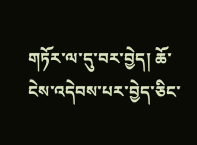གཏོར་ལ་དུ་བར་བྱེད། ཆོ་ངེས་འདེབས་པར་བྱེད་ཅིང་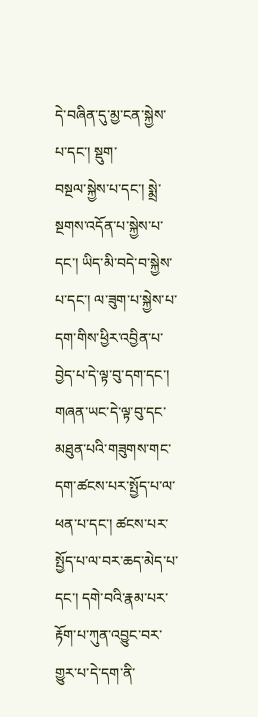དེ་བཞིན་དུ་མྱ་ངན་སྐྱེས་པ་དང་། སྡུག་
བསྔལ་སྐྱེས་པ་དང་། སྨྲེ་སྔགས་འདོན་པ་སྐྱེས་པ་དང་། ཡིད་མི་བདེ་བ་སྐྱེས་པ་དང་། ལ་ཟུག་པ་སྐྱེས་པ་དག་གིས་ཕྱིར་འབྱིན་པ་བྱེད་པ་དེ་ལྟ་བུ་དག་དང་། གཞན་ཡང་དེ་ལྟ་བུ་དང་མཐུན་པའི་གཟུགས་གང་དག་ཚངས་པར་སྤྱོད་པ་ལ་ཕན་པ་དང་། ཚངས་པར་སྤྱོད་པ་ལ་བར་ཆད་མེད་པ་དང་། དགེ་བའི་རྣམ་པར་རྟོག་པ་ཀུན་འབྱུང་བར་གྱུར་པ་དེ་དག་ནི་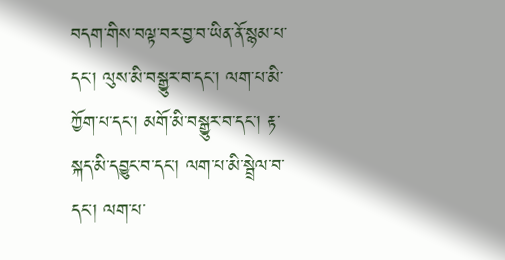བདག་གིས་བལྟ་བར་བྱ་བ་ཡིན་ནོ་སྙམ་པ་དང་། ལུས་མི་བསྒྱུར་བ་དང་། ལག་པ་མི་ཀྱོག་པ་དང་། མགོ་མི་བསྒྱུར་བ་དང་། རྟ་སྐད་མི་དབྱུང་བ་དང་། ལག་པ་མི་སྦྲེལ་བ་དང་། ལག་པ་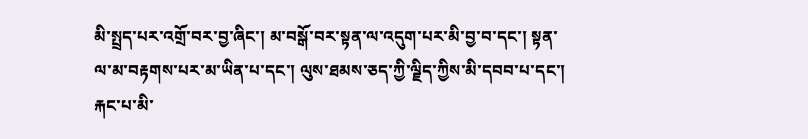མི་སྤྲད་པར་འགྲོ་བར་བྱ་ཞིང་། མ་བསྒོ་བར་སྟན་ལ་འདུག་པར་མི་བྱ་བ་དང་། སྟན་ལ་མ་བརྟགས་པར་མ་ཡིན་པ་དང་། ལུས་ཐམས་ཅད་ཀྱི་ལྗིད་ཀྱིས་མི་དབབ་པ་དང་། རྐང་པ་མི་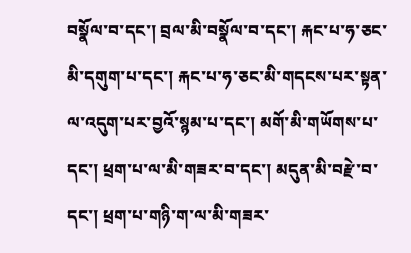བསྣོལ་བ་དང་། བྲལ་མི་བསྣོལ་བ་དང་། རྐང་པ་ཧ་ཅང་མི་དགུག་པ་དང་། རྐང་པ་ཧ་ཅང་མི་གདངས་པར་སྟན་ལ་འདུག་པར་བྱའོ་སྙམ་པ་དང་། མགོ་མི་གཡོགས་པ་དང་། ཕྲག་པ་ལ་མི་གཟར་བ་དང་། མདུན་མི་བརྫེ་བ་དང་། ཕྲག་པ་གཉི་ག་ལ་མི་གཟར་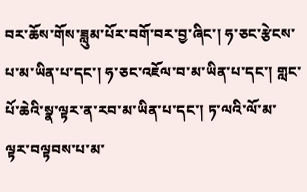བར་ཆོས་གོས་ཟླུམ་པོར་བགོ་བར་བྱ་ཞིང་། ཧ་ཅང་རྩེངས་པ་མ་ཡིན་པ་དང་། ཧ་ཅང་འཇོལ་བ་མ་ཡིན་པ་དང་། གླང་པོ་ཆེའི་སྣ་ལྟར་ན་རབ་མ་ཡིན་པ་དང་། ཏ་ལའི་ལོ་མ་ལྟར་བལྟབས་པ་མ་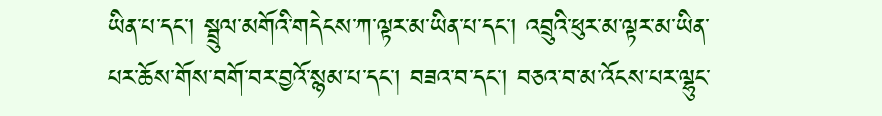ཡིན་པ་དང་། སྦྲུལ་མགོའི་གདེངས་ཀ་ལྟར་མ་ཡིན་པ་དང་། འབྲུའི་ཕུར་མ་ལྟར་མ་ཡིན་པར་ཆོས་གོས་བགོ་བར་བྱའོ་སྙམ་པ་དང་། བཟའ་བ་དང་། བཅའ་བ་མ་འོངས་པར་ལྷུང་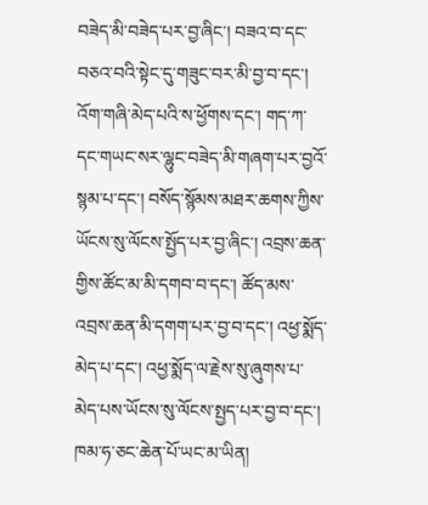བཟེད་མི་བཟེད་པར་བྱ་ཞིང་། བཟའ་བ་དང་བཅའ་བའི་སྟེང་དུ་གཟུང་བར་མི་བྱ་བ་དང་། འོག་གཞི་མེད་པའི་ས་ཕྱོགས་དང་། གད་ཀ་དང་གཡང་སར་ལྷུང་བཟེད་མི་གཞག་པར་བྱའོ་སྙམ་པ་དང་། བསོད་སྙོམས་མཐར་ཆགས་ཀྱིས་ཡོངས་སུ་ལོངས་སྤྱོད་པར་བྱ་ཞིང་། འབྲས་ཆན་གྱིས་ཚོང་མ་མི་དགབ་བ་དང་། ཚོད་མས་འབྲས་ཆན་མི་དགག་པར་བྱ་བ་དང་། འཕྱ་སྨོད་མེད་པ་དང་། འཕྱ་སྨོད་ལ་རྗེས་སུ་ཞུགས་པ་མེད་པས་ཡོངས་སུ་ལོངས་སྤྱད་པར་བྱ་བ་དང་། ཁམ་ཧ་ཅང་ཆེན་པོ་ཡང་མ་ཡིན།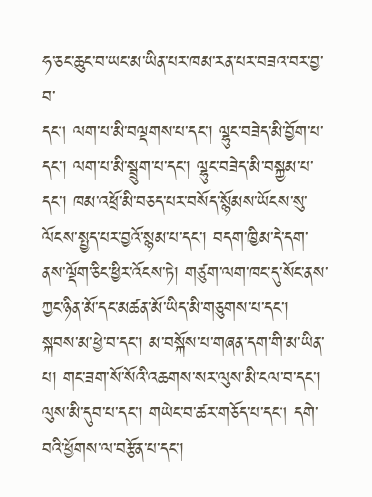ཧ་ཅང་ཆུང་བ་ཡང་མ་ཡིན་པར་ཁམ་རན་པར་བཟའ་བར་བྱ་བ་
དང། ལག་པ་མི་བལྡགས་པ་དང་། ལྷུང་བཟེད་མི་བྱོག་པ་དང་། ལག་པ་མི་སྦྲུག་པ་དང་། ལྷུང་བཟེད་མི་བསྐྱམ་པ་དང་། ཁམ་འཕྲོ་མི་བཅད་པར་བསོད་སྙོམས་ཡོངས་སུ་ལོངས་སྤྱད་པར་བྱའོ་སྙམ་པ་དང་། བདག་ཁྱིམ་དེ་དག་ནས་ལྡོག་ཅིང་ཕྱིར་འོངས་ཏེ། གཙུག་ལག་ཁང་དུ་སོང་ནས་ཀྱང་ཉིན་མོ་དང་མཚན་མོ་ཡིད་མི་གཅུགས་པ་དང་། སྐབས་མ་ཕྱེ་བ་དང་། མ་བསྐོས་པ་གཞན་དག་གི་མ་ཡིན་པ། གང་ཟག་སོ་སོའི་འཆགས་སར་ལུས་མི་ངལ་བ་དང་། ལུས་མི་དུབ་པ་དང་། གཡེང་བ་ཚར་གཅོད་པ་དང། དགེ་བའི་ཕྱོགས་ལ་བརྩོན་པ་དང་།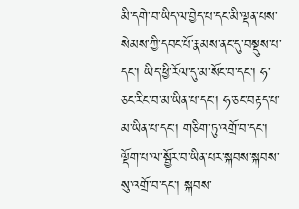མི་དགེ་བ་ཡིད་ལ་བྱེད་པ་དང་མི་ལྡན་པས་སེམས་ཀྱི་དབང་པོ་རྣམས་ནང་དུ་བསྡུས་པ་དང་། ཡིད་ཕྱི་རོལ་དུ་མ་སོང་བ་དང་། ཧ་ཅང་རིང་བ་མ་ཡིན་པ་དང་། ཧ་ཅང་བརྟད་པ་མ་ཡིན་པ་དང་། གཅིག་ཏུ་འགྲོ་བ་དང་། ལྡོག་པ་ལ་སྦྱོར་བ་ཡིན་པར་སྐབས་སྐབས་སུ་འགྲོ་བ་དང་། སྐབས་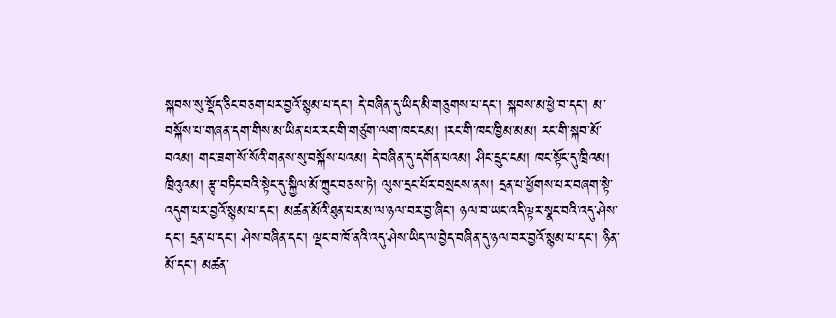སྐབས་སུ་སྡོད་ཅིང་བཅག་པར་བྱའོ་སྙམ་པ་དང་། དེ་བཞིན་དུ་ཡིད་མི་གཅུགས་པ་དང་། སྐབས་མ་ཕྱེ་བ་དང་། མ་བསྐོས་པ་གཞན་དག་གིས་མ་ཡིན་པར་རང་གི་གཙུག་ལག་ཁང་ངམ། །རང་གི་ཁང་ཁྱིམ་མམ། རང་གི་སྐབ་མོ་བའམ། གང་ཟག་སོ་སོའི་གནས་སུ་བསྐོས་པའམ། དེ་བཞིན་དུ་དགོན་པའམ། ཤིང་དྲུང་ངམ། ཁང་སྟོང་དུ་ཁྲིའམ། ཁྲིའུའམ། རྩྭ་བཏིང་བའི་སྟེང་དུ་སྐྱིལ་མོ་ཀྲུང་བཅས་ཏེ། ལུས་དྲང་པོར་བསྲངས་ནས། དྲན་པ་ཕྱོགས་པར་བཞག་སྟེ་འདུག་པར་བྱའོ་སྙམ་པ་དང་། མཚན་མོའི་ཐུན་པར་མ་ལ་ཉལ་བར་བྱ་ཞིང་། ཉལ་བ་ཡང་འདི་ལྟར་སྣང་བའི་འདུ་ཤེས་དང་། དྲན་པ་དང་། ཤེས་བཞིན་དང་། ལྡང་བ་ཁོ་ནའི་འདུ་ཤེས་ཡིད་ལ་བྱེད་བཞིན་དུ་ཉལ་བར་བྱའོ་སྙམ་པ་དང་། ཉིན་མོ་དང་། མཚན་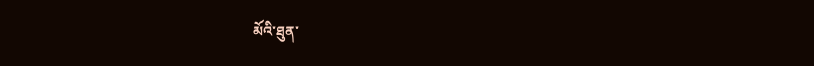མོའི་ཐུན་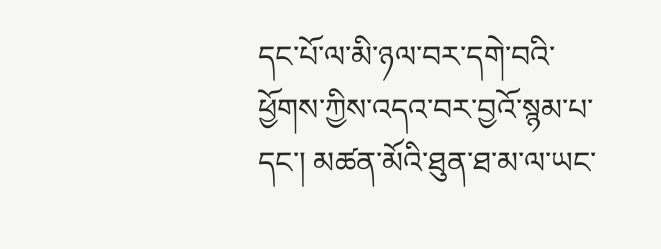དང་པོ་ལ་མི་ཉལ་བར་དགེ་བའི་ཕྱོགས་ཀྱིས་འདའ་བར་བྱའོ་སྙམ་པ་དང་། མཚན་མོའི་ཐུན་ཐ་མ་ལ་ཡང་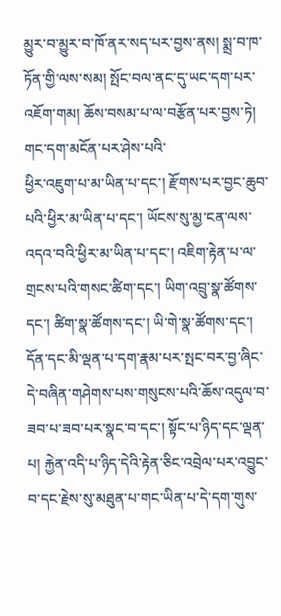མྱུར་བ་མྱུར་བ་ཁོ་ནར་སད་པར་བྱས་ནས། སྨྲ་བ་ཁ་ཏོན་གྱི་ལས་སམ། སྤོང་བལ་ནང་དུ་ཡང་དག་པར་འཇོག་གམ། ཆོས་བསམ་པ་ལ་བརྩོན་པར་བྱས་ཏེ། གང་དག་མངོན་པར་ཤེས་པའི་
ཕྱིར་འཇུག་པ་མ་ཡིན་པ་དང་། རྫོགས་པར་བྱང་ཆུབ་པའི་ཕྱིར་མ་ཡིན་པ་དང་། ཡོངས་སུ་མྱ་ངན་ལས་འདའ་བའི་ཕྱིར་མ་ཡིན་པ་དང་། འཇིག་རྟེན་པ་ལ་གྲངས་པའི་གསང་ཚིག་དང་། ཡིག་འབྲུ་སྣ་ཚོགས་དང་། ཚིག་སྣ་ཚོགས་དང་། ཡི་གེ་སྣ་ཚོགས་དང་། དོན་དང་མི་ལྡན་པ་དག་རྣམ་པར་སྤང་བར་བྱ་ཞིང་དེ་བཞིན་གཤེགས་པས་གསུངས་པའི་ཆོས་འདུལ་བ་ཟབ་པ་ཟབ་པར་སྣང་བ་དང་། སྟོང་པ་ཉིད་དང་ལྡན་པ། རྐྱེན་འདི་པ་ཉིད་དེའི་རྟེན་ཅིང་འབྲེལ་པར་འབྱུང་བ་དང་རྗེས་སུ་མཐུན་པ་གང་ཡིན་པ་དེ་དག་གུས་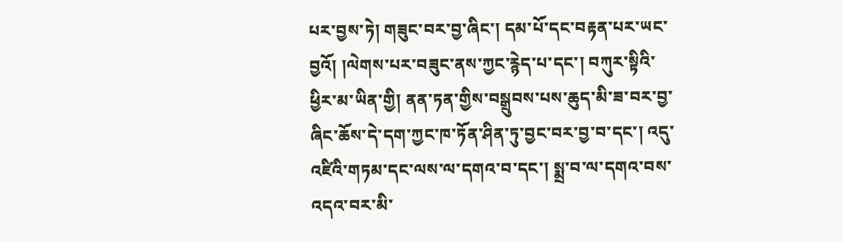པར་བྱས་ཏེ། གཟུང་བར་བྱ་ཞིང་། དམ་པོ་དང་བརྟན་པར་ཡང་བྱའོ། །ལེགས་པར་བཟུང་ནས་ཀྱང་རྙེད་པ་དང་། བཀུར་སྟིའི་ཕྱིར་མ་ཡིན་གྱི། ནན་ཏན་གྱིས་བསྒྲུབས་པས་ཆུད་མི་ཟ་བར་བྱ་ཞིང་ཆོས་དེ་དག་ཀྱང་ཁ་ཏོན་ཤིན་ཏུ་བྱང་བར་བྱ་བ་དང་། འདུ་འཛིའི་གཏམ་དང་ལས་ལ་དགའ་བ་དང་། སྨྲ་བ་ལ་དགའ་བས་འདའ་བར་མི་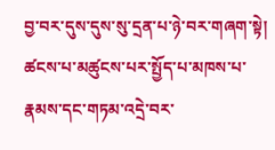བྱ་བར་དུས་དུས་སུ་དྲན་པ་ཉེ་བར་གཞག་སྟེ། ཚངས་པ་མཚུངས་པར་སྤྱོད་པ་མཁས་པ་རྣམས་དང་གཏམ་འདྲེ་བར་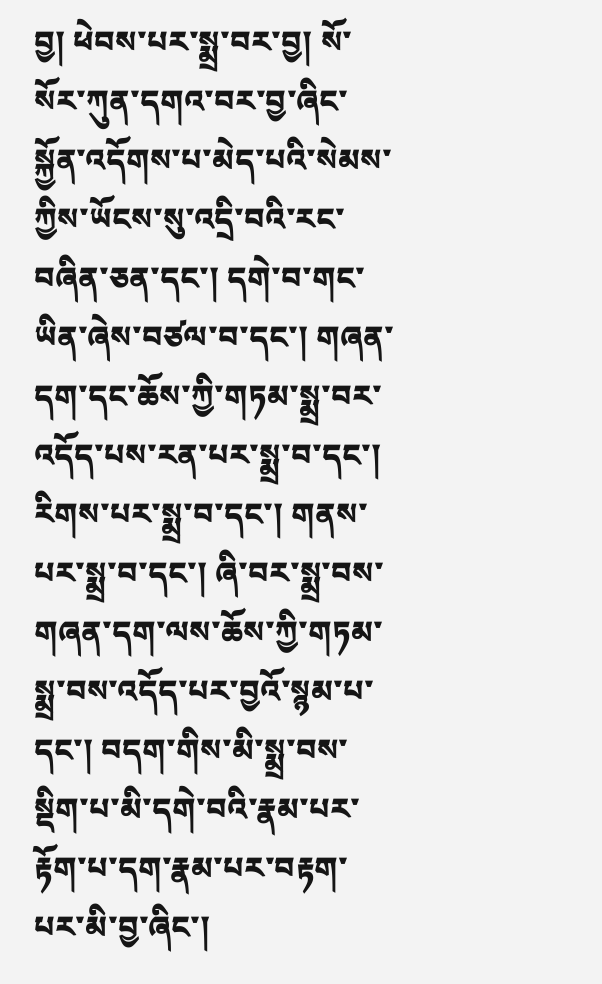བྱ། ཕེབས་པར་སྨྲ་བར་བྱ། སོ་སོར་ཀུན་དགའ་བར་བྱ་ཞིང་སྐྱོན་འདོགས་པ་མེད་པའི་སེམས་ཀྱིས་ཡོངས་སུ་འདྲི་བའི་རང་བཞིན་ཅན་དང་། དགེ་བ་གང་ཡིན་ཞེས་བཙལ་བ་དང་། གཞན་དག་དང་ཆོས་ཀྱི་གཏམ་སྨྲ་བར་འདོད་པས་རན་པར་སྨྲ་བ་དང་། རིགས་པར་སྨྲ་བ་དང་། གནས་པར་སྨྲ་བ་དང་། ཞི་བར་སྨྲ་བས་གཞན་དག་ལས་ཆོས་ཀྱི་གཏམ་སྨྲ་བས་འདོད་པར་བྱའོ་སྙམ་པ་དང་། བདག་གིས་མི་སྨྲ་བས་སྡིག་པ་མི་དགེ་བའི་རྣམ་པར་རྟོག་པ་དག་རྣམ་པར་བརྟག་པར་མི་བྱ་ཞིང་།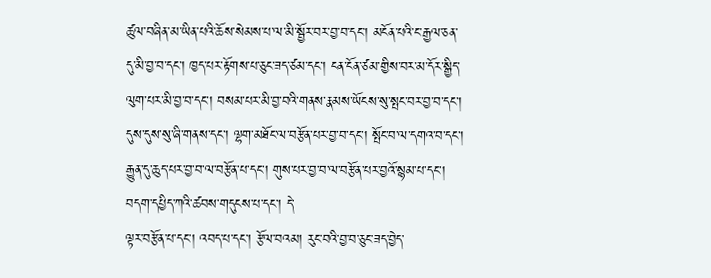ཚུལ་བཞིན་མ་ཡིན་པའི་ཆོས་སེམས་པ་ལ་མི་སྦྱོར་བར་བྱ་བ་དང་། མངོན་པའི་ང་རྒྱལ་ཅན་དུ་མི་བྱ་བ་དང་། ཁྱད་པར་རྟོགས་པ་ཅུང་ཟད་ཙམ་དང་། ངན་ངོན་ཙམ་གྱིས་བར་མ་དོར་སྒྱིད་ལུག་པར་མི་བྱ་བ་དང་། བསམ་པར་མི་བྱ་བའི་གནས་རྣམས་ཡོངས་སུ་སྤང་བར་བྱ་བ་དང་། དུས་དུས་སུ་ཞི་གནས་དང་། ལྷག་མཐོང་ལ་བརྩོན་པར་བྱ་བ་དང་། སྤོང་བ་ལ་དགའ་བ་དང་། རྒྱུན་དུ་ཆུད་པར་བྱ་བ་ལ་བརྩོན་པ་དང་། གུས་པར་བྱ་བ་ལ་བརྩོན་པར་བྱའོ་སྙམ་པ་དང་། བདག་དཔྱིད་ཀའི་ཚབས་གདུངས་པ་དང་། དེ་
ལྟར་བརྩོན་པ་དང་། འབད་པ་དང་། རྩོལ་བའམ། རུང་བའི་བྱ་བ་ཅུང་ཟད་བྱེད་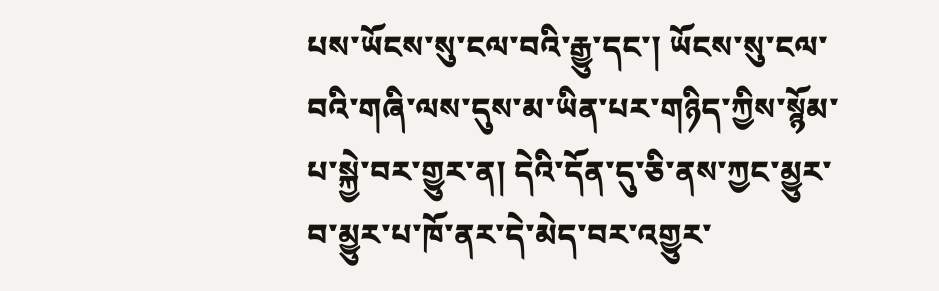པས་ཡོངས་སུ་ངལ་བའི་རྒྱུ་དང་། ཡོངས་སུ་ངལ་བའི་གཞི་ལས་དུས་མ་ཡིན་པར་གཉིད་ཀྱིས་སྙོམ་པ་སྐྱེ་བར་གྱུར་ན། དེའི་དོན་དུ་ཅི་ནས་ཀྱང་མྱུར་བ་མྱུར་པ་ཁོ་ནར་དེ་མེད་བར་འགྱུར་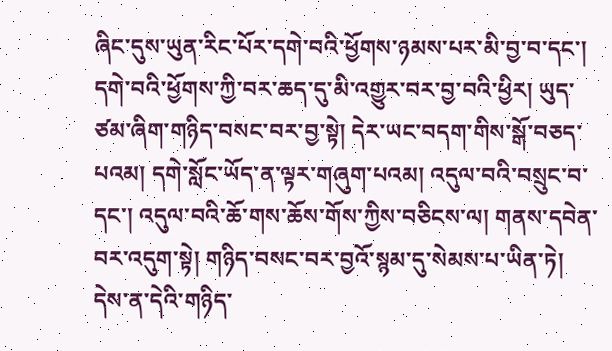ཞིང་དུས་ཡུན་རིང་པོར་དགེ་བའི་ཕྱོགས་ཉམས་པར་མི་བྱ་བ་དང་། དགེ་བའི་ཕྱོགས་ཀྱི་བར་ཆད་དུ་མི་འགྱུར་བར་བྱ་བའི་ཕྱིར། ཡུད་ཙམ་ཞིག་གཉིད་བསང་བར་བྱ་སྟེ། དེར་ཡང་བདག་གིས་སྒོ་བཅད་པའམ། དགེ་སློང་ཡོད་ན་ལྟར་གཞུག་པའམ། འདུལ་བའི་བསྲུང་བ་དང་། འདུལ་བའི་ཆོ་གས་ཆོས་གོས་ཀྱིས་བཅིངས་ལ། གནས་དབེན་བར་འདུག་སྟེ། གཉིད་བསང་བར་བྱའོ་སྙམ་དུ་སེམས་པ་ཡིན་ཏེ། དེས་ན་དེའི་གཉིད་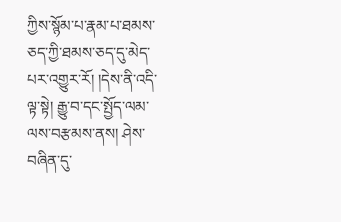ཀྱིས་སྙོམ་པ་རྣམ་པ་ཐམས་ཅད་ཀྱི་ཐམས་ཅད་དུ་མེད་པར་འགྱུར་རོ། །དེས་ནི་འདི་ལྟ་སྟེ། རྒྱུ་བ་དང་སྤྱོད་ལམ་ལས་བརྩམས་ནས། ཤེས་བཞིན་དུ་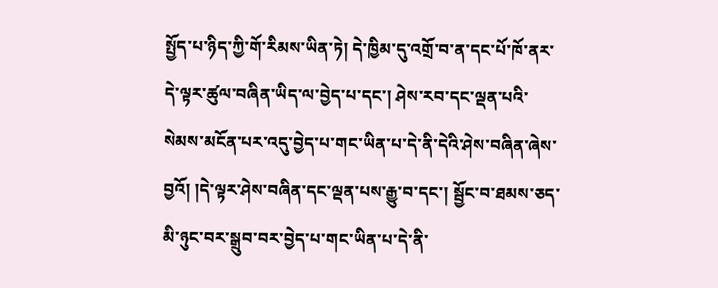སྤྱོད་པ་ཉིད་ཀྱི་གོ་རིམས་ཡིན་ཏེ། དེ་ཁྱིམ་དུ་འགྲོ་བ་ན་དང་པོ་ཁོ་ནར་དེ་ལྟར་ཚུལ་བཞིན་ཡིད་ལ་བྱེད་པ་དང་། ཤེས་རབ་དང་ལྡན་པའི་སེམས་མངོན་པར་འདུ་བྱེད་པ་གང་ཡིན་པ་དེ་ནི་དེའི་ཤེས་བཞིན་ཞེས་བྱའོ། །དེ་ལྟར་ཤེས་བཞིན་དང་ལྡན་པས་རྒྱུ་བ་དང་། སྦྱོང་བ་ཐམས་ཅད་མི་ཉུང་བར་སྒྲུབ་བར་བྱེད་པ་གང་ཡིན་པ་དེ་ནི་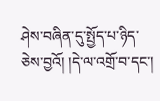ཤེས་བཞིན་དུ་སྤྱོད་པ་ཉིད་ཅེས་བྱའོ། །དེ་ལ་འགྲོ་བ་དང་།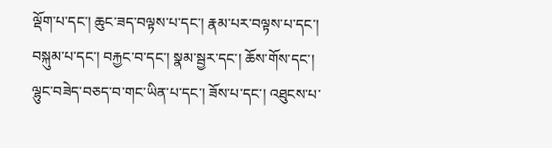ལྡོག་པ་དང་། ཆུང་ཟད་བལྟས་པ་དང་། རྣམ་པར་བལྟས་པ་དང་། བསྐུམ་པ་དང་། བརྐྱང་བ་དང་། སྣམ་སྦྱར་དང་། ཆོས་གོས་དང་། ལྷུང་བཟེད་བཅད་བ་གང་ཡིན་པ་དང་། ཟོས་པ་དང་། འཐུངས་པ་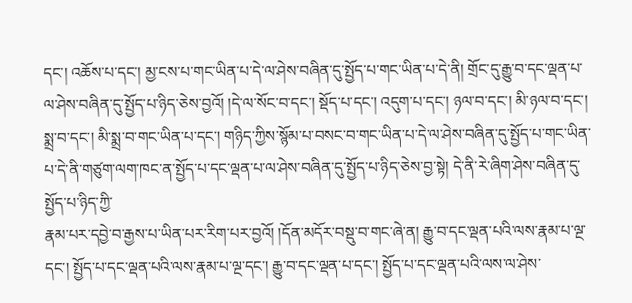དང་། འཆོས་པ་དང་། མྱ་ངས་པ་གང་ཡིན་པ་དེ་ལ་ཤེས་བཞིན་དུ་སྤྱོད་པ་གང་ཡིན་པ་དེ་ནི། གྲོང་དུ་རྒྱུ་བ་དང་ལྡན་པ་ལ་ཤེས་བཞིན་དུ་སྤྱོད་པ་ཉིད་ཅེས་བྱའོ། །དེ་ལ་སོང་བ་དང་། སྡོད་པ་དང་། འདུག་པ་དང་། ཉལ་བ་དང་། མི་ཉལ་བ་དང་། སྨྲ་བ་དང་། མི་སྨྲ་བ་གང་ཡིན་པ་དང་། གཉིད་ཀྱིས་སྙོམ་པ་བསང་བ་གང་ཡིན་པ་དེ་ལ་ཤེས་བཞིན་དུ་སྤྱོད་པ་གང་ཡིན་པ་དེ་ནི་གཙུག་ལག་ཁང་ན་སྤྱོད་པ་དང་ལྡན་པ་ལ་ཤེས་བཞིན་དུ་སྤྱོད་པ་ཉིད་ཅེས་བྱ་སྟེ། དེ་ནི་རེ་ཞིག་ཤེས་བཞིན་དུ་སྤྱོད་པ་ཉིད་ཀྱི་
རྣམ་པར་དབྱེ་བ་རྒྱས་པ་ཡིན་པར་རིག་པར་བྱའོ། །དོན་མདོར་བསྡུ་བ་གང་ཞེ་ན། རྒྱུ་བ་དང་ལྡན་པའི་ལས་རྣམ་པ་ལྔ་དང་། སྤྱོད་པ་དང་ལྡན་པའི་ལས་རྣམ་པ་ལྔ་དང་། རྒྱུ་བ་དང་ལྡན་པ་དང་། སྤྱོད་པ་དང་ལྡན་པའི་ལས་ལ་ཤེས་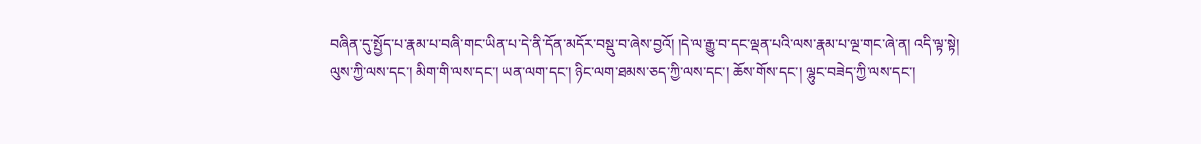བཞིན་དུ་སྤྱོད་པ་རྣམ་པ་བཞི་གང་ཡིན་པ་དེ་ནི་དོན་མདོར་བསྡུ་བ་ཞེས་བྱའོ། །དེ་ལ་རྒྱུ་བ་དང་ལྡན་པའི་ལས་རྣམ་པ་ལྔ་གང་ཞེ་ན། འདི་ལྟ་སྟེ། ལུས་ཀྱི་ལས་དང་། མིག་གི་ལས་དང་། ཡན་ལག་དང་། ཉིང་ལག་ཐམས་ཅད་ཀྱི་ལས་དང་། ཆོས་གོས་དང་། ལྷུང་བཟེད་ཀྱི་ལས་དང་།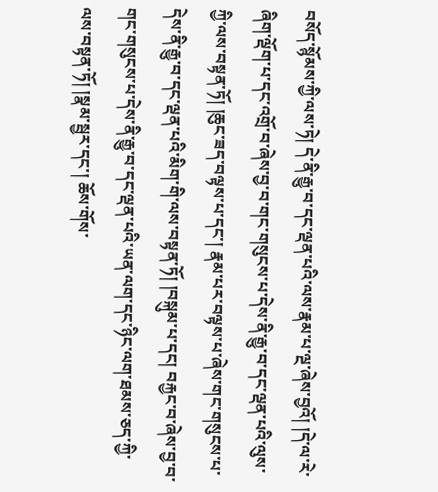བསོད་སྙོམས་ཀྱི་ལས་ཏེ། དེ་ནི་རྒྱུ་བ་དང་ལྡན་པའི་ལས་རྣམ་པ་ལྔ་ཞེས་བྱའོ། །དེ་ལ་རེ་ཞིག་ལྡོག་པ་དང་འགྲོ་བ་ཞེས་བྱ་བ་གང་གསུངས་པ་དེས་ནི་རྒྱུ་བ་དང་ལྡན་པའི་ལུས་ཀྱི་ལས་བསྟན་ཏོ། །ཆུང་ཟད་བལྟས་པ་དང་། རྣམ་པར་བལྟས་པ་ཞེས་གང་གསུངས་པ་དེས་ནི་རྒྱུ་བ་དང་ལྡན་པའི་མིག་གི་ལས་བསྟན་ཏོ། །བསྐུམ་པ་དང། བརྐྱང་བ་ཞེས་བྱ་བ་གང་གསུངས་པ་དེས་ནི་རྒྱུ་བ་དང་ལྡན་པའི་ཡན་ལག་དང་ཉིང་ལག་ཐམས་ཅད་ཀྱི་ལས་བསྟན་ཏོ། །སྣམ་སྦྱར་དང་། ཆོས་གོས་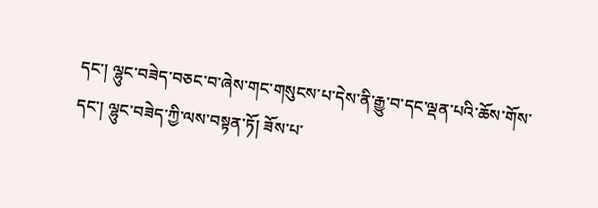དང་། ལྷུང་བཟེད་བཅང་བ་ཞེས་གང་གསུངས་པ་དེས་ནི་རྒྱུ་བ་དང་ལྡན་པའི་ཆོས་གོས་དང་། ལྷུང་བཟེད་ཀྱི་ལས་བསྟན་ཏོ། ཟོས་པ་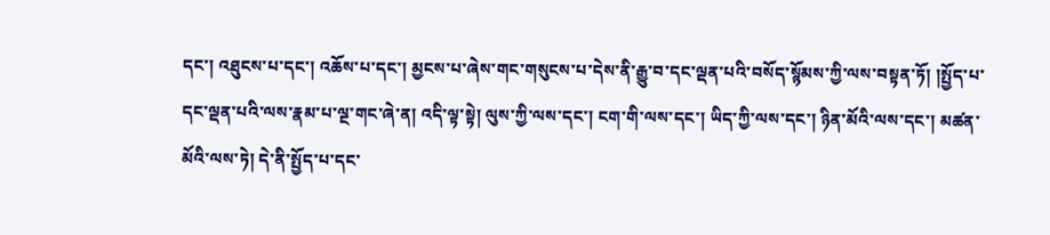དང་། འཐུངས་པ་དང་། འཆོས་པ་དང་། མྱངས་པ་ཞེས་གང་གསུངས་པ་དེས་ནི་རྒྱུ་བ་དང་ལྡན་པའི་བསོད་སྙོམས་ཀྱི་ལས་བསྟན་ཏོ། །སྤྱོད་པ་དང་ལྡན་པའི་ལས་རྣམ་པ་ལྔ་གང་ཞེ་ན། འདི་ལྟ་སྟེ། ལུས་ཀྱི་ལས་དང་། ངག་གི་ལས་དང་། ཡིད་ཀྱི་ལས་དང་། ཉིན་མོའི་ལས་དང་། མཚན་མོའི་ལས་ཏེ། དེ་ནི་སྤྱོད་པ་དང་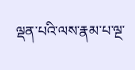ལྡན་པའི་ལས་རྣམ་པ་ལྔ་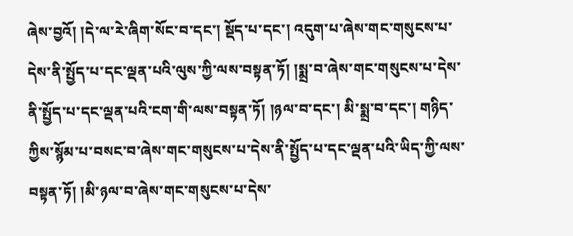ཞེས་བྱའོ། །དེ་ལ་རེ་ཞིག་སོང་བ་དང་། སྡོད་པ་དང་། འདུག་པ་ཞེས་གང་གསུངས་པ་དེས་ནི་སྤྱོད་པ་དང་ལྡན་པའི་ལུས་ཀྱི་ལས་བསྟན་ཏོ། །སྨྲ་བ་ཞེས་གང་གསུངས་པ་དེས་ནི་སྤྱོད་པ་དང་ལྡན་པའི་ངག་གི་ལས་བསྟན་ཏོ། །ཉལ་བ་དང་། མི་སྨྲ་བ་དང་། གཉིད་ཀྱིས་སྙོམ་པ་བསང་བ་ཞེས་གང་གསུངས་པ་དེས་ནི་སྤྱོད་པ་དང་ལྡན་པའི་ཡིད་ཀྱི་ལས་བསྟན་ཏོ། །མི་ཉལ་བ་ཞེས་གང་གསུངས་པ་དེས་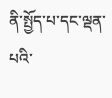ནི་སྤྱོད་པ་དང་ལྡན་པའི་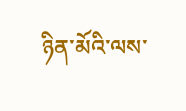ཉིན་མོའི་ལས་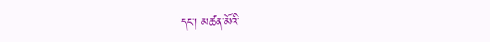དང་། མཚན་མོའི་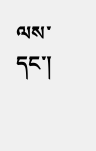ལས་དང་།